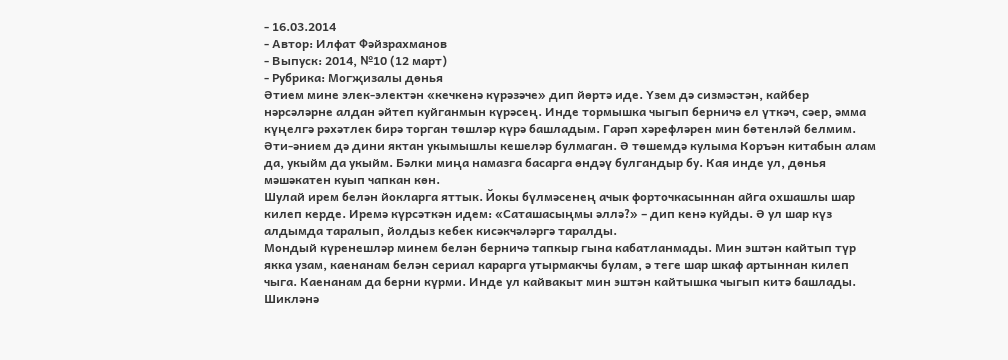- 16.03.2014
- Автор: Илфат Фәйзрахманов
- Выпуск: 2014, №10 (12 март)
- Рубрика: Могҗизалы дөнья
Әтием мине элек-электән «кечкенә күрәзәче» дип йөртә иде. Үзем дә сизмәстән, кайбер нәрсәләрне алдан әйтеп куйганмын күрәсең. Инде тормышка чыгып берничә ел үткәч, сәер, әмма күңелгә рәхәтлек бирә торган төшләр күрә башладым. Гарәп хәрефләрен мин бөтенләй белмим. Әти-әнием дә дини яктан укымышлы кешеләр булмаган. Ә төшемдә кулыма Коръән китабын алам да, укыйм да укыйм. Бәлки миңа намазга басарга өндәү булгандыр бу. Кая инде ул, дөнья мәшәкатен куып чапкан көн.
Шулай ирем белән йокларга яттык. Йокы бүлмәсенең ачык форточкасыннан айга охшашлы шар килеп керде. Иремә күрсәткән идем: «Саташасыңмы әллә?» – дип кенә куйды. Ә ул шар күз алдымда таралып, йолдыз кебек кисәкчәләргә таралды.
Мондый күренешләр минем белән берничә тапкыр гына кабатланмады. Мин эштән кайтып түр якка узам, каенанам белән сериал карарга утырмакчы булам, ә теге шар шкаф артыннан килеп чыга. Каенанам да берни күрми. Инде ул кайвакыт мин эштән кайтышка чыгып китә башлады. Шикләнә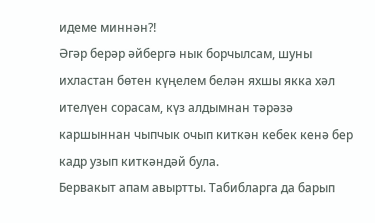идеме миннән?!
Әгәр берәр әйбергә нык борчылсам, шуны ихластан бөтен күңелем белән яхшы якка хәл ителүен сорасам, күз алдымнан тәрәзә каршыннан чыпчык очып киткән кебек кенә бер кадр узып киткәндәй була.
Бервакыт апам авыртты. Табибларга да барып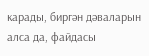карады, биргән дәваларын алса да, файдасы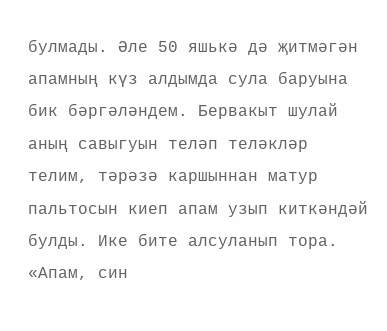булмады. Әле 50 яшькә дә җитмәгән апамның күз алдымда сула баруына бик бәргәләндем. Бервакыт шулай аның савыгуын теләп теләкләр телим, тәрәзә каршыннан матур пальтосын киеп апам узып киткәндәй булды. Ике бите алсуланып тора.
«Апам, син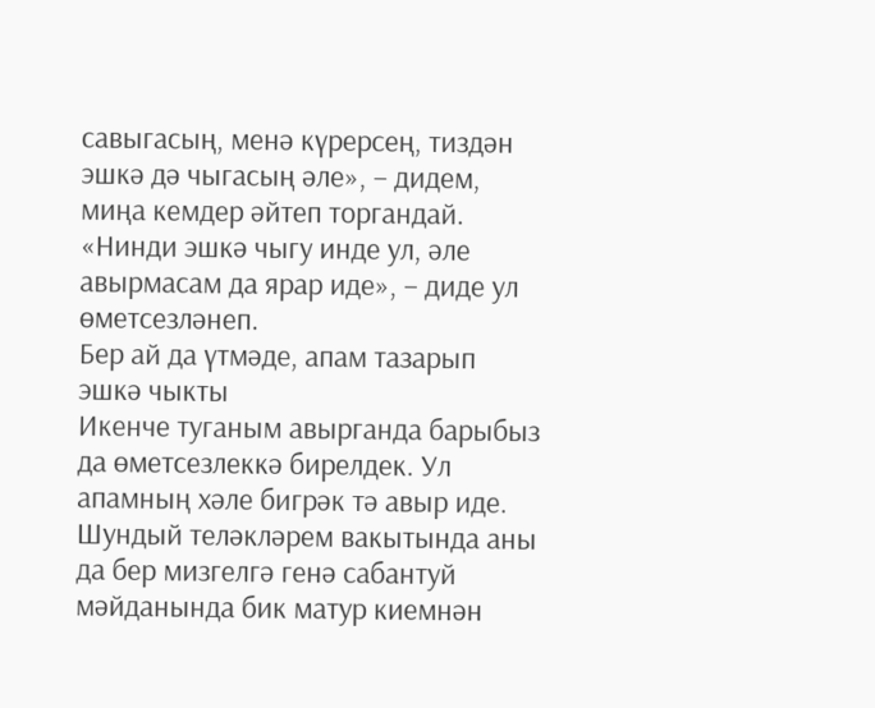савыгасың, менә күрерсең, тиздән эшкә дә чыгасың әле», – дидем, миңа кемдер әйтеп торгандай. «Нинди эшкә чыгу инде ул, әле авырмасам да ярар иде», – диде ул өметсезләнеп.
Бер ай да үтмәде, апам тазарып эшкә чыкты
Икенче туганым авырганда барыбыз да өметсезлеккә бирелдек. Ул апамның хәле бигрәк тә авыр иде. Шундый теләкләрем вакытында аны да бер мизгелгә генә сабантуй мәйданында бик матур киемнән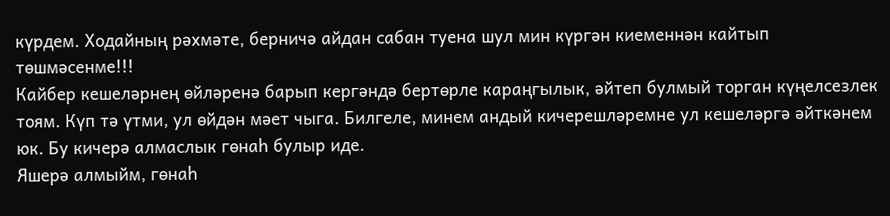күрдем. Ходайның рәхмәте, берничә айдан сабан туена шул мин күргән киеменнән кайтып төшмәсенме!!!
Кайбер кешеләрнең өйләренә барып кергәндә бертөрле караңгылык, әйтеп булмый торган күңелсезлек тоям. Күп тә үтми, ул өйдән мәет чыга. Билгеле, минем андый кичерешләремне ул кешеләргә әйткәнем юк. Бу кичерә алмаслык гөнаһ булыр иде.
Яшерә алмыйм, гөнаһ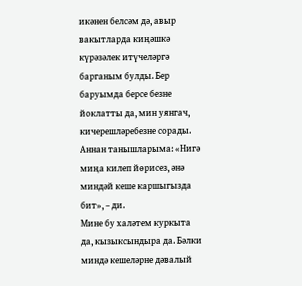икәнен белсәм дә, авыр вакытларда киңәшкә күрәзәлек итүчеләргә барганым булды. Бер баруымда берсе безне йоклатты да, мин уянгач, кичерешләребезне сорады. Аннан танышларыма: «Нигә миңа килеп йөрисез, әнә миндәй кеше каршыгызда бит», – ди.
Мине бу халәтем куркыта да, кызыксындыра да. Бәлки миндә кешеләрне дәвалый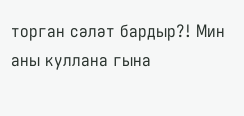торган сәләт бардыр?! Мин аны куллана гына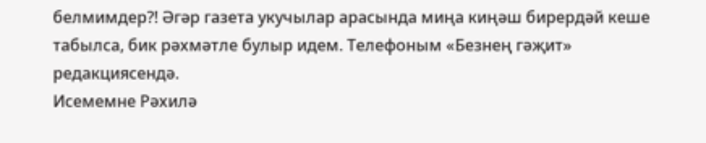белмимдер?! Әгәр газета укучылар арасында миңа киңәш бирердәй кеше табылса, бик рәхмәтле булыр идем. Телефоным «Безнең гәҗит» редакциясендә.
Исемемне Рәхилә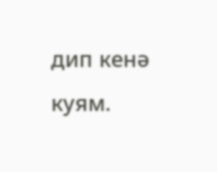дип кенә куям.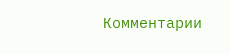Комментарии